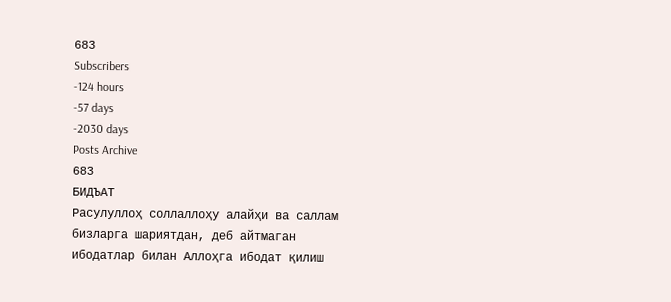683
Subscribers
-124 hours
-57 days
-2030 days
Posts Archive
683
БИДЪАТ
Расулуллоҳ соллаллоҳу алайҳи ва саллам бизларга шариятдан, деб айтмаган ибодатлар билан Аллоҳга ибодат қилиш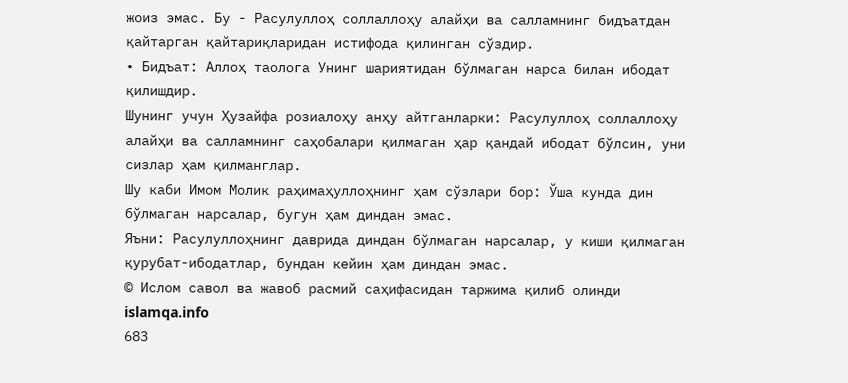жоиз эмас. Бу - Расулуллоҳ соллаллоҳу алайҳи ва салламнинг бидъатдан қайтарган қайтариқларидан истифода қилинган сўздир.
• Бидъат: Аллоҳ таолога Унинг шариятидан бўлмаган нарса билан ибодат қилишдир.
Шунинг учун Ҳузайфа розиалоҳу анҳу айтганларки: Расулуллоҳ соллаллоҳу алайҳи ва салламнинг саҳобалари қилмаган ҳар қандай ибодат бўлсин, уни сизлар ҳам қилманглар.
Шу каби Имом Молик раҳимаҳуллоҳнинг ҳам сўзлари бор: Ўша кунда дин бўлмаган нарсалар, бугун ҳам диндан эмас.
Яъни: Расулуллоҳнинг даврида диндан бўлмаган нарсалар, у киши қилмаган қурубат-ибодатлар, бундан кейин ҳам диндан эмас.
© Ислом савол ва жавоб расмий саҳифасидан таржима қилиб олинди islamqa.info
683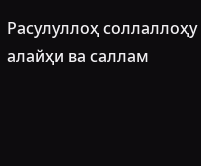Расулуллоҳ соллаллоҳу алайҳи ва саллам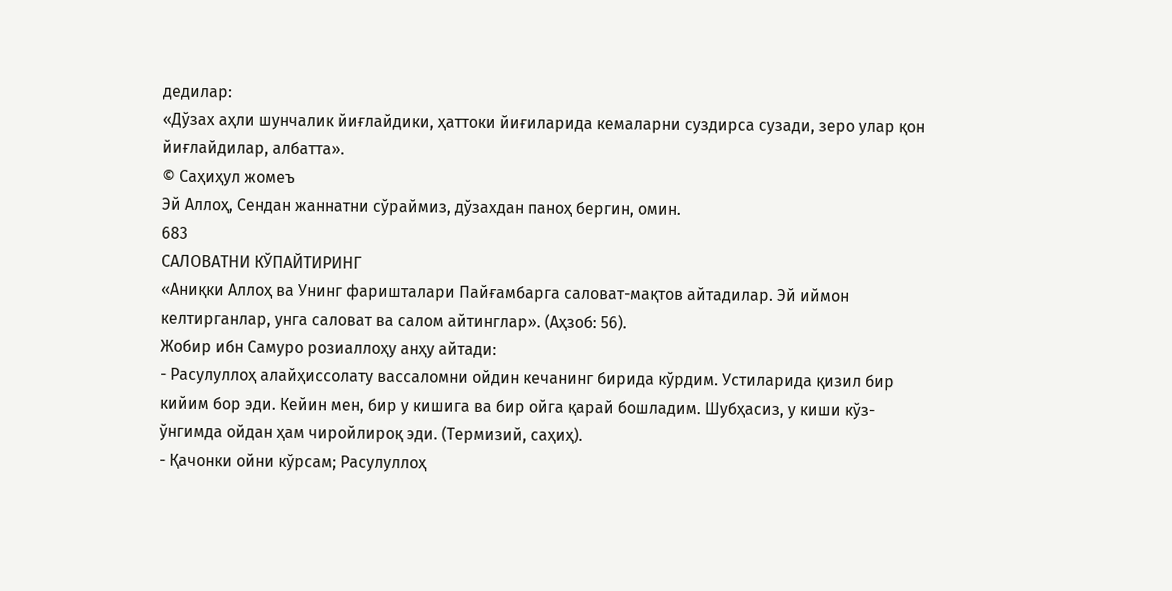дедилар:
«Дўзах аҳли шунчалик йиғлайдики, ҳаттоки йиғиларида кемаларни суздирса сузади, зеро улар қон йиғлайдилар, албатта».
© Саҳиҳул жомеъ
Эй Аллоҳ, Сендан жаннатни сўраймиз, дўзахдан паноҳ бергин, омин.
683
САЛОВАТНИ КЎПАЙТИРИНГ
«Аниқки Аллоҳ ва Унинг фаришталари Пайғамбарга саловат-мақтов айтадилар. Эй иймон келтирганлар, унга саловат ва салом айтинглар». (Аҳзоб: 56).
Жобир ибн Самуро розиаллоҳу анҳу айтади:
- Расулуллоҳ алайҳиссолату вассаломни ойдин кечанинг бирида кўрдим. Устиларида қизил бир кийим бор эди. Кейин мен, бир у кишига ва бир ойга қарай бошладим. Шубҳасиз, у киши кўз-ўнгимда ойдан ҳам чиройлироқ эди. (Термизий, саҳиҳ).
- Қачонки ойни кўрсам; Расулуллоҳ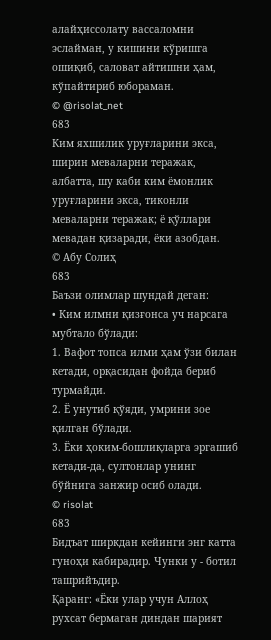алайҳиссолату вассаломни эслайман, у кишини кўришга ошиқиб, саловат айтишни ҳам, кўпайтириб юбораман.
© @risolat_net
683
Ким яхшилик уруғларини экса, ширин меваларни теражак, албатта, шу каби ким ёмонлик уруғларини экса, тиконли меваларни теражак; ё қўллари мевадан қизаради, ёки азобдан.
© Абу Солиҳ
683
Баъзи олимлар шундай деган:
• Ким илмни қизғонса уч нарсага мубтало бўлади:
1. Вафот топса илми ҳам ўзи билан кетади, орқасидан фойда бериб турмайди.
2. Ё унутиб қўяди, умрини зое қилган бўлади.
3. Ёки ҳоким-бошлиқларга эргашиб кетади-да, султонлар унинг бўйнига занжир осиб олади.
© risolat
683
Бидъат ширкдан кейинги энг катта гуноҳи кабирадир. Чунки у - ботил ташрийъдир.
Қаранг: «Ёки улар учун Аллоҳ рухсат бермаган диндан шарият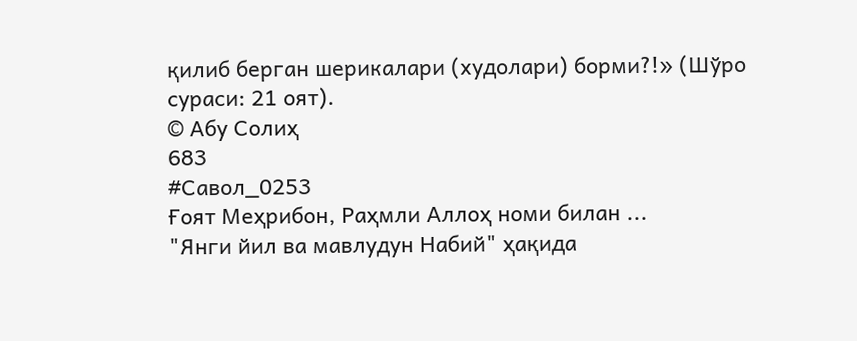қилиб берган шерикалари (худолари) борми?!» (Шўро сураси: 21 оят).
© Абу Солиҳ
683
#Савол_0253
Ғоят Меҳрибон, Раҳмли Аллоҳ номи билан ...
"Янги йил ва мавлудун Набий" ҳақида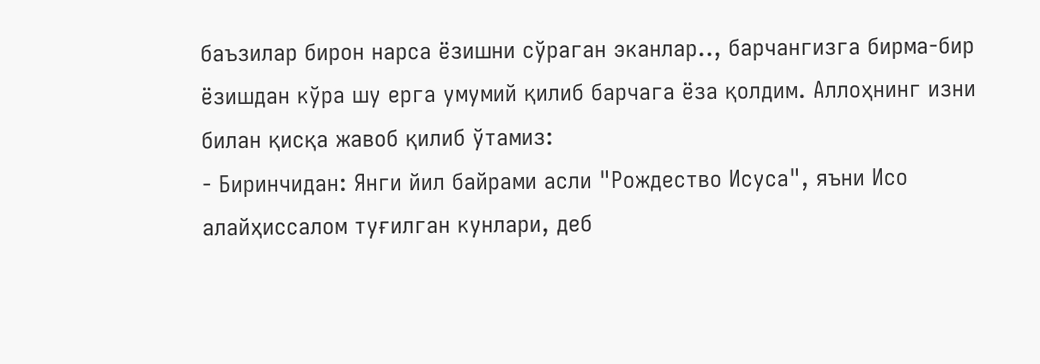баъзилар бирон нарса ёзишни сўраган эканлар.., барчангизга бирма-бир ёзишдан кўра шу ерга умумий қилиб барчага ёза қолдим. Аллоҳнинг изни билан қисқа жавоб қилиб ўтамиз:
- Биринчидан: Янги йил байрами асли "Рождество Исуса", яъни Исо алайҳиссалом туғилган кунлари, деб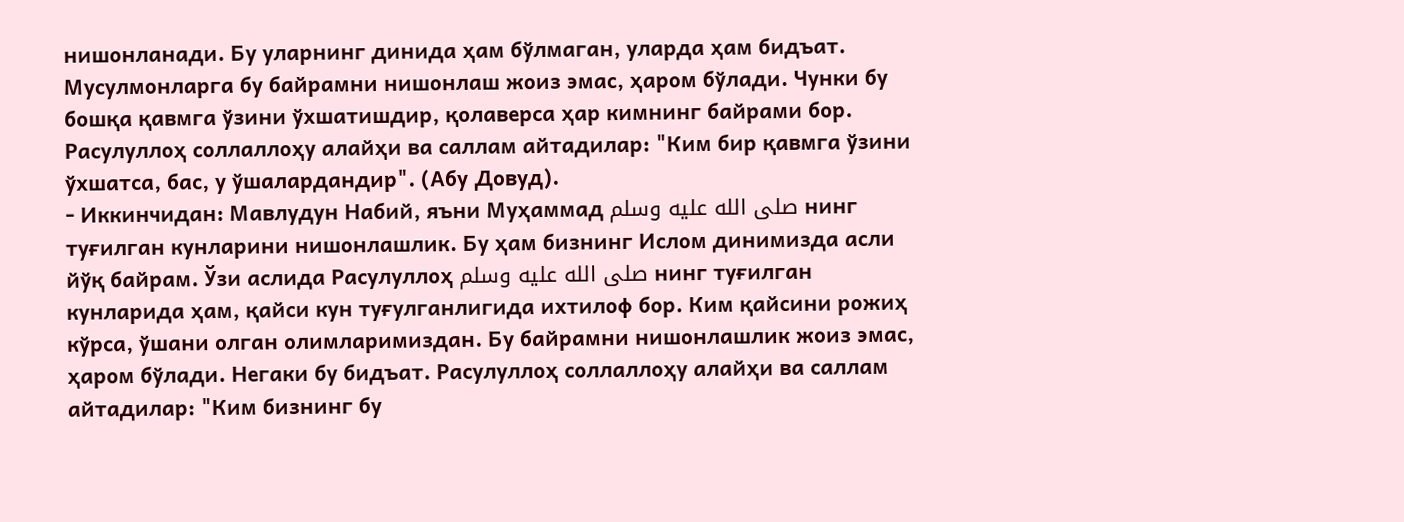нишонланади. Бу уларнинг динида ҳам бўлмаган, уларда ҳам бидъат. Мусулмонларга бу байрамни нишонлаш жоиз эмас, ҳаром бўлади. Чунки бу бошқа қавмга ўзини ўхшатишдир, қолаверса ҳар кимнинг байрами бор. Расулуллоҳ соллаллоҳу алайҳи ва саллам айтадилар: "Ким бир қавмга ўзини ўхшатса, бас, у ўшалардандир". (Абу Довуд).
- Иккинчидан: Мавлудун Набий, яъни Муҳаммад صلى الله عليه وسلم нинг туғилган кунларини нишонлашлик. Бу ҳам бизнинг Ислом динимизда асли йўқ байрам. Ўзи аслида Расулуллоҳ صلى الله عليه وسلم нинг туғилган кунларида ҳам, қайси кун туғулганлигида ихтилоф бор. Ким қайсини рожиҳ кўрса, ўшани олган олимларимиздан. Бу байрамни нишонлашлик жоиз эмас, ҳаром бўлади. Негаки бу бидъат. Расулуллоҳ соллаллоҳу алайҳи ва саллам айтадилар: "Ким бизнинг бу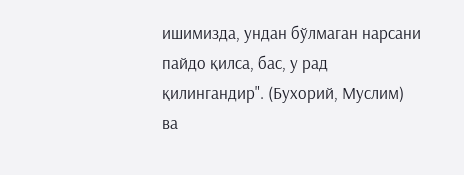ишимизда, ундан бўлмаган нарсани пайдо қилса, бас, у рад қилингандир". (Бухорий, Муслим) ва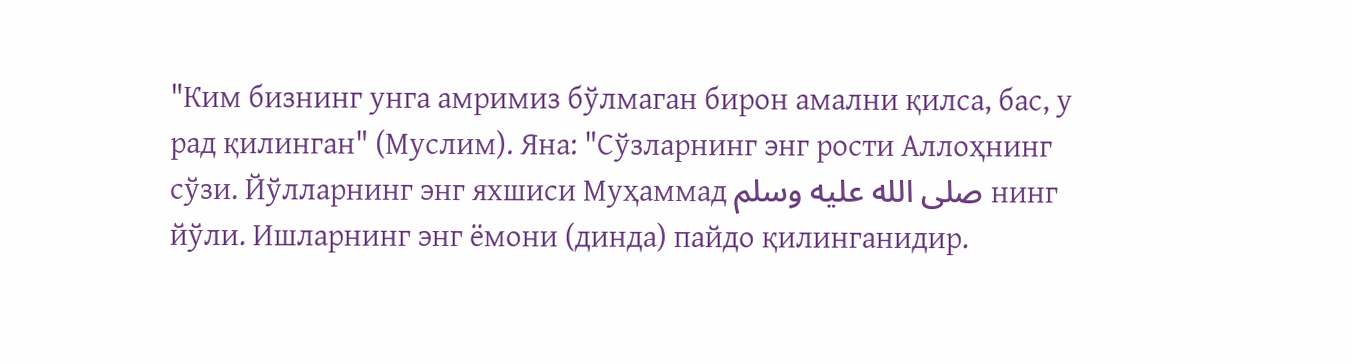"Ким бизнинг унга амримиз бўлмаган бирон амални қилса, бас, у рад қилинган" (Муслим). Яна: "Сўзларнинг энг рости Аллоҳнинг сўзи. Йўлларнинг энг яхшиси Муҳаммад صلى الله عليه وسلم нинг йўли. Ишларнинг энг ёмони (динда) пайдо қилинганидир.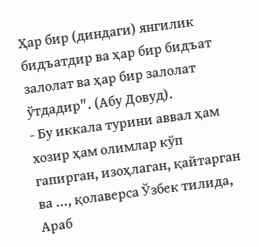Ҳар бир (диндаги) янгилик бидъатдир ва ҳар бир бидъат залолат ва ҳар бир залолат ўтдадир". (Абу Довуд).
- Бу иккала турини аввал ҳам хозир ҳам олимлар кўп гапирган, изоҳлаган, қайтарган ва ..., қолаверса Ўзбек тилида, Араб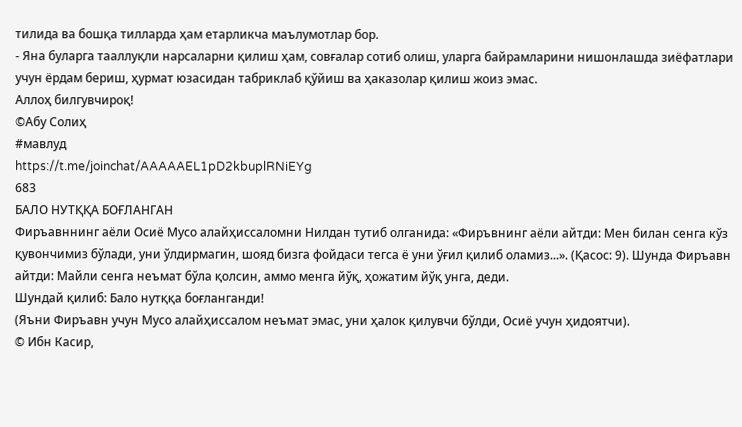тилида ва бошқа тилларда ҳам етарликча маълумотлар бор.
- Яна буларга тааллуқли нарсаларни қилиш ҳам, совғалар сотиб олиш, уларга байрамларини нишонлашда зиёфатлари учун ёрдам бериш, ҳурмат юзасидан табриклаб қўйиш ва ҳаказолар қилиш жоиз эмас.
Аллоҳ билгувчироқ!
©Абу Солиҳ
#мавлуд
https://t.me/joinchat/AAAAAEL1pD2kbuplRNiEYg
683
БАЛО НУТҚҚА БОҒЛАНГАН
Фиръавннинг аёли Осиё Мусо алайҳиссаломни Нилдан тутиб олганида: «Фиръвнинг аёли айтди: Мен билан сенга кўз қувончимиз бўлади, уни ўлдирмагин, шояд бизга фойдаси тегса ё уни ўғил қилиб оламиз...». (Қасос: 9). Шунда Фиръавн айтди: Майли сенга неъмат бўла қолсин, аммо менга йўқ, ҳожатим йўқ унга, деди.
Шундай қилиб: Бало нутққа боғланганди!
(Яъни Фиръавн учун Мусо алайҳиссалом неъмат эмас, уни ҳалок қилувчи бўлди, Осиё учун ҳидоятчи).
© Ибн Касир,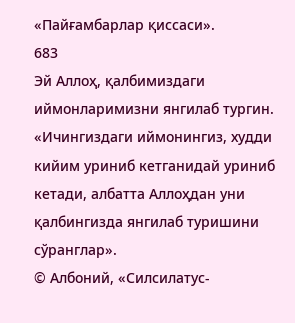«Пайғамбарлар қиссаси».
683
Эй Аллоҳ, қалбимиздаги иймонларимизни янгилаб тургин.
«Ичингиздаги иймонингиз, худди кийим уриниб кетганидай уриниб кетади, албатта Аллоҳдан уни қалбингизда янгилаб туришини сўранглар».
© Албоний, «Силсилатус-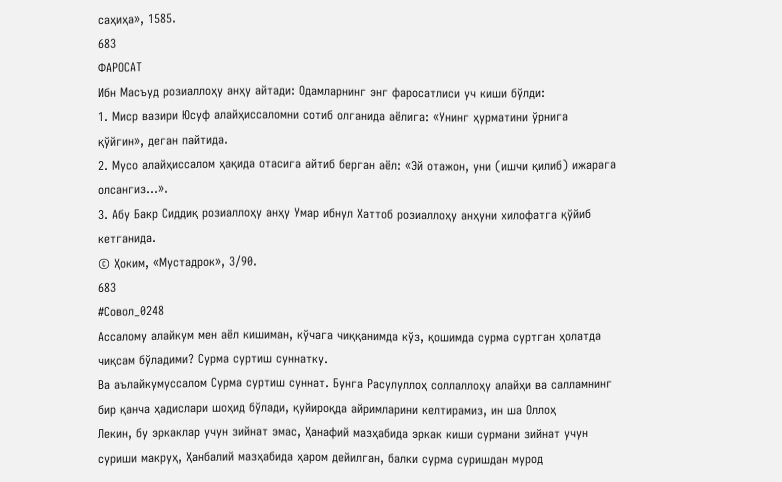саҳиҳа», 1585.
683
ФАРОСАТ
Ибн Масъуд розиаллоҳу анҳу айтади: Одамларнинг энг фаросатлиси уч киши бўлди:
1. Миср вазири Юсуф алайҳиссаломни сотиб олганида аёлига: «Унинг ҳурматини ўрнига қўйгин», деган пайтида.
2. Мусо алайҳиссалом ҳақида отасига айтиб берган аёл: «Эй отажон, уни (ишчи қилиб) ижарага олсангиз...».
3. Абу Бакр Сиддиқ розиаллоҳу анҳу Умар ибнул Хаттоб розиаллоҳу анҳуни хилофатга қўйиб кетганида.
© Ҳоким, «Мустадрок», 3/90.
683
#Совол_0248
Ассалому алайкум мен аёл кишиман, кўчага чиққанимда кўз, қошимда сурма суртган ҳолатда чиқсам бўладими? Сурма суртиш суннатку.
Ва аълайкумуссалом Сурма суртиш суннат. Бунга Расулуллоҳ соллаллоҳу алайҳи ва салламнинг бир қанча ҳадислари шоҳид бўлади, қуйироқда айримларини келтирамиз, ин ша Оллоҳ
Лекин, бу эркаклар учун зийнат эмас, Ҳанафий мазҳабида эркак киши сурмани зийнат учун суриши макруҳ, Ҳанбалий мазҳабида ҳаром дейилган, балки сурма суришдан мурод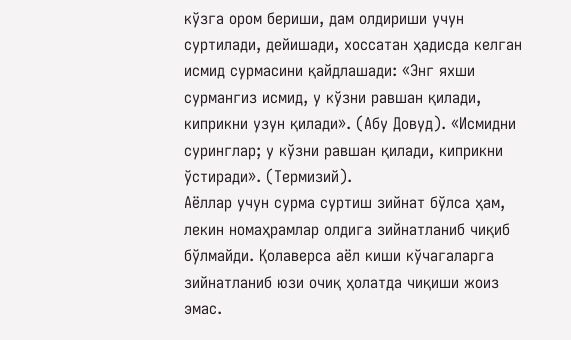кўзга ором бериши, дам олдириши учун суртилади, дейишади, хоссатан ҳадисда келган исмид сурмасини қайдлашади: «Энг яхши сурмангиз исмид, у кўзни равшан қилади, киприкни узун қилади». (Абу Довуд). «Исмидни суринглар; у кўзни равшан қилади, киприкни ўстиради». (Термизий).
Аёллар учун сурма суртиш зийнат бўлса ҳам, лекин номаҳрамлар олдига зийнатланиб чиқиб бўлмайди. Қолаверса аёл киши кўчагаларга зийнатланиб юзи очиқ ҳолатда чиқиши жоиз эмас.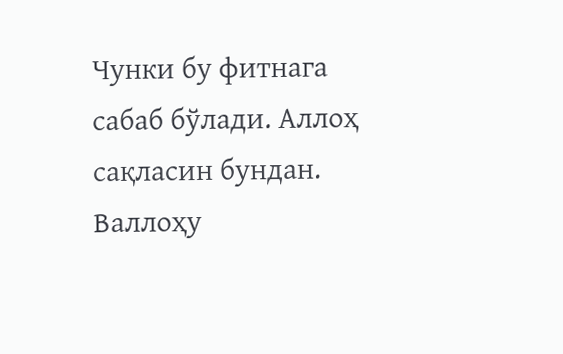Чунки бу фитнага сабаб бўлади. Аллоҳ сақласин бундан.
Валлоҳу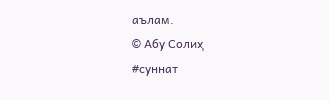аълам.
© Абу Солиҳ
#суннат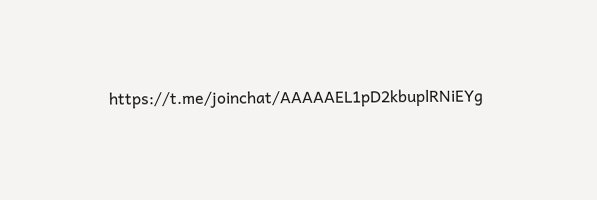https://t.me/joinchat/AAAAAEL1pD2kbuplRNiEYg